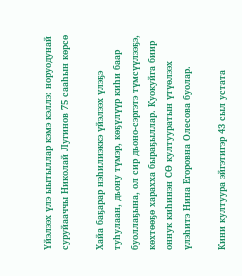Үйэлээх үлэ ыытыллар кэмэ кэллэ: норуодунай суруйааччы Николай Лугинов 75 сааһын көрсө

Хайа баҕарар нэһилиэккэ үйэлээх үлэҕэ туһулаан, дьону түмэр, көҕүлүүр киһи баар буоллаҕына, ол сир дьоно-сэргэтэ түмсүүлээҕэ, көхтөөҕө харахха быраҕыллар. Куокуйга биир оннук киһинэн СӨ култууратын үтүөлээх үлэһитэ Нина Егоровна Олесова буолар.

Кини култуура эйгэтигэр 43 сыл устата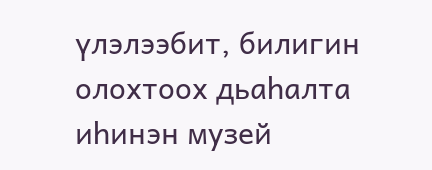үлэлээбит, билигин олохтоох дьаһалта иһинэн музей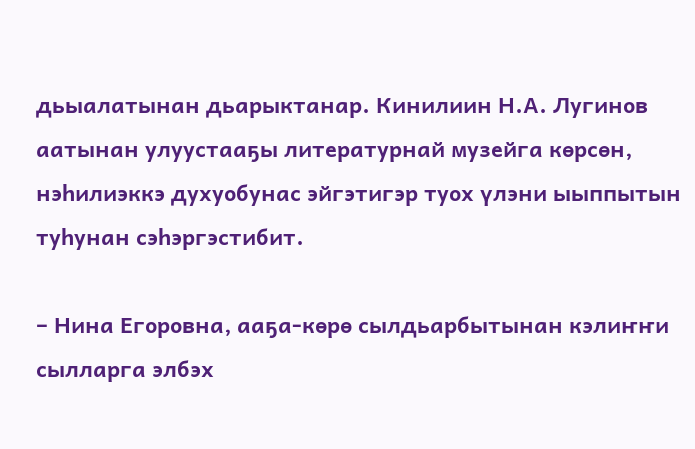дьыалатынан дьарыктанар. Кинилиин Н.А. Лугинов аатынан улуустааҕы литературнай музейга көрсөн, нэһилиэккэ духуобунас эйгэтигэр туох үлэни ыыппытын туһунан сэһэргэстибит.

– Нина Егоровна, ааҕа-көрө сылдьарбытынан кэлиҥҥи сылларга элбэх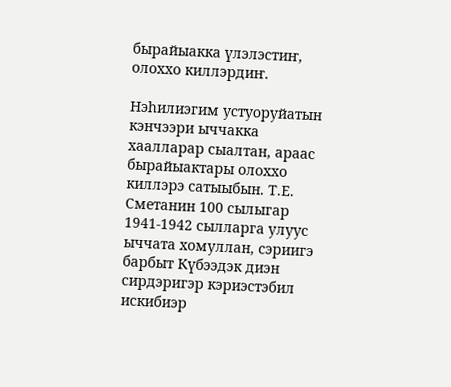бырайыакка үлэлэстиҥ, олоххо киллэрдиҥ.

Нэһилиэгим устуоруйатын кэнчээри ыччакка хаалларар сыалтан, араас бырайыактары олоххо киллэрэ сатыыбын. Т.Е. Сметанин 100 сылыгар 1941-1942 сылларга улуус ыччата хомуллан, сэриигэ барбыт Күбээдэк диэн сирдэригэр кэриэстэбил искибиэр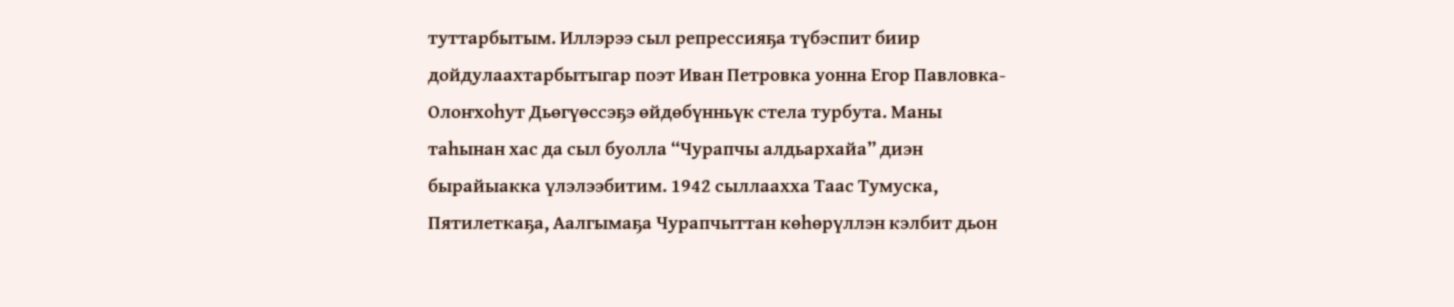туттарбытым. Иллэрээ сыл репрессияҕа түбэспит биир дойдулаахтарбытыгар поэт Иван Петровка уонна Егор Павловка-Олоҥхоһут Дьөгүөссэҕэ өйдөбүнньүк стела турбута. Маны таһынан хас да сыл буолла “Чурапчы алдьархайа” диэн бырайыакка үлэлээбитим. 1942 сыллаахха Таас Тумуска, Пятилеткаҕа, Аалгымаҕа Чурапчыттан көһөрүллэн кэлбит дьон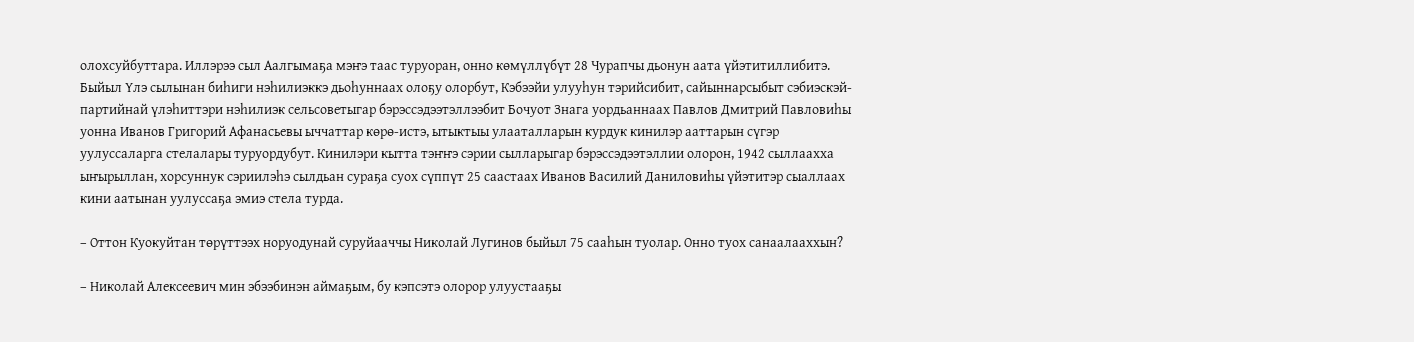олохсуйбуттара. Иллэрээ сыл Аалгымаҕа мэҥэ таас туруоран, онно көмүллүбүт 28 Чурапчы дьонун аата үйэтитиллибитэ. Быйыл Үлэ сылынан биһиги нэһилиэккэ дьоһуннаах олоҕу олорбут, Кэбээйи улууһун тэрийсибит, сайыннарсыбыт сэбиэскэй-партийнай үлэһиттэри нэһилиэк сельсоветыгар бэрэссэдээтэллээбит Бочуот Знага уордьаннаах Павлов Дмитрий Павловиһы уонна Иванов Григорий Афанасьевы ыччаттар көрө-истэ, ытыктыы улааталларын курдук кинилэр ааттарын сүгэр уулуссаларга стелалары туруордубут. Кинилэри кытта тэҥҥэ сэрии сылларыгар бэрэссэдээтэллии олорон, 1942 сыллаахха ыҥырыллан, хорсуннук сэриилэһэ сылдьан сураҕа суох сүппүт 25 саастаах Иванов Василий Даниловиһы үйэтитэр сыаллаах кини аатынан уулуссаҕа эмиэ стела турда.

– Оттон Куокуйтан төрүттээх норуодунай суруйааччы Николай Лугинов быйыл 75 сааһын туолар. Онно туох санаалааххын?

– Николай Алексеевич мин эбээбинэн аймаҕым, бу кэпсэтэ олорор улуустааҕы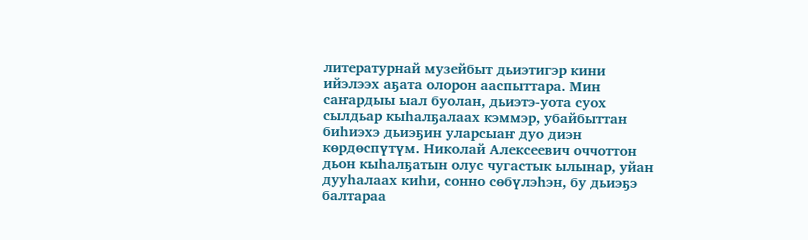литературнай музейбыт дьиэтигэр кини ийэлээх аҕата олорон ааспыттара. Мин саҥардыы ыал буолан, дьиэтэ-уота суох сылдьар кыһалҕалаах кэммэр, убайбыттан биһиэхэ дьиэҕин уларсыаҥ дуо диэн көрдөспүтүм. Николай Алексеевич оччоттон дьон кыһалҕатын олус чугастык ылынар, уйан дууһалаах киһи, сонно сөбүлэһэн, бу дьиэҕэ балтараа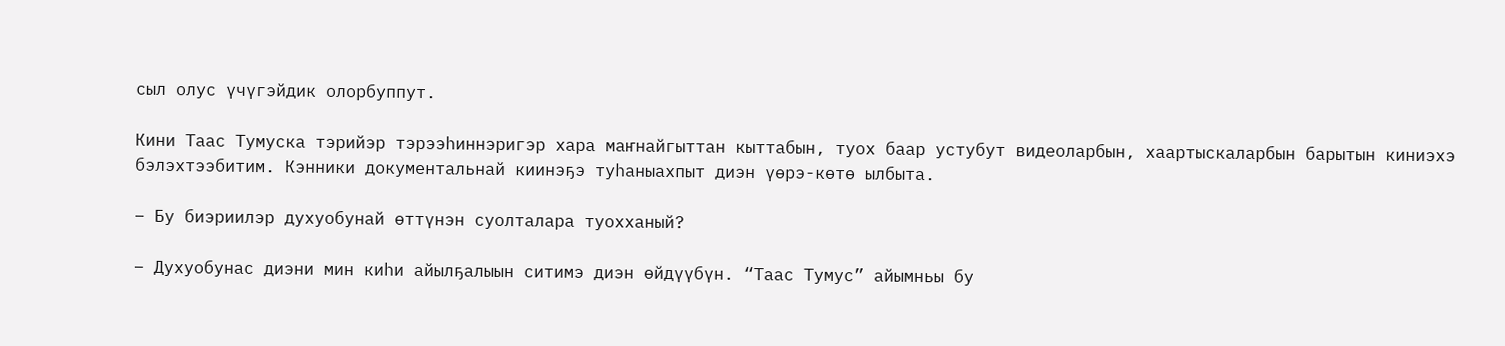сыл олус үчүгэйдик олорбуппут.

Кини Таас Тумуска тэрийэр тэрээһиннэригэр хара маҥнайгыттан кыттабын, туох баар устубут видеоларбын, хаартыскаларбын барытын киниэхэ бэлэхтээбитим. Кэнники документальнай киинэҕэ туһаныахпыт диэн үөрэ-көтө ылбыта.

– Бу биэриилэр духуобунай өттүнэн суолталара туохханый?

– Духуобунас диэни мин киһи айылҕалыын ситимэ диэн өйдүүбүн. “Таас Тумус” айымньы бу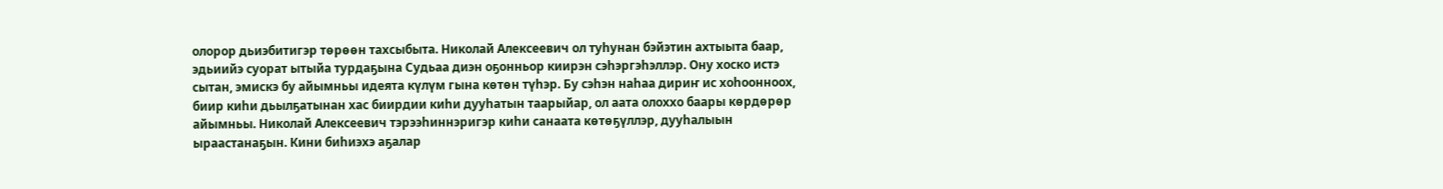олорор дьиэбитигэр төрөөн тахсыбыта. Николай Алексеевич ол туһунан бэйэтин ахтыыта баар, эдьиийэ суорат ытыйа турдаҕына Судьаа диэн оҕонньор киирэн сэһэргэһэллэр. Ону хоско истэ сытан, эмискэ бу айымньы идеята күлүм гына көтөн түһэр. Бу сэһэн наһаа дириҥ ис хоһоонноох, биир киһи дьылҕатынан хас биирдии киһи дууһатын таарыйар, ол аата олоххо баары көрдөрөр айымньы. Николай Алексеевич тэрээһиннэригэр киһи санаата көтөҕүллэр, дууһалыын ыраастанаҕын. Кини биһиэхэ аҕалар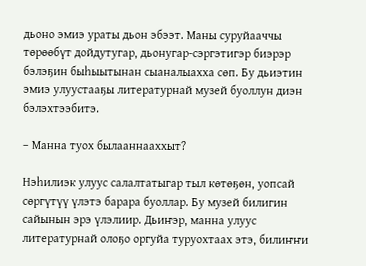дьоно эмиэ ураты дьон эбээт. Маны суруйааччы төрөөбүт дойдутугар, дьонугар-сэргэтигэр биэрэр бэлэҕин быһыытынан сыаналыахха сөп. Бу дьиэтин эмиэ улуустааҕы литературнай музей буоллун диэн бэлэхтээбитэ.

– Манна туох былааннааххыт?

Нэһилиэк улуус салалтатыгар тыл көтөҕөн, уопсай сөргүтүү үлэтэ барара буоллар. Бу музей билигин сайынын эрэ үлэлиир. Дьиҥэр, манна улуус литературнай олоҕо оргуйа туруохтаах этэ, билиҥҥи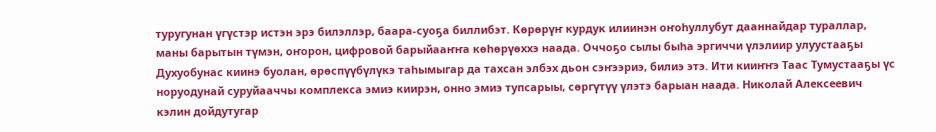туругунан үгүстэр истэн эрэ билэллэр, баара-суоҕа биллибэт. Көрөрүҥ курдук илиинэн оҥоһуллубут дааннайдар тураллар, маны барытын түмэн, оҥорон, цифровой барыйааҥҥа көһөрүөххэ наада. Оччоҕо сылы быһа эргиччи үлэлиир улуустааҕы Духуобунас киинэ буолан, өрөспүүбүлүкэ таһымыгар да тахсан элбэх дьон сэҥээриэ, билиэ этэ. Ити кииҥҥэ Таас Тумустааҕы үс норуодунай суруйааччы комплекса эмиэ киирэн, онно эмиэ тупсарыы, сөргүтүү үлэтэ барыан наада. Николай Алексеевич кэлин дойдутугар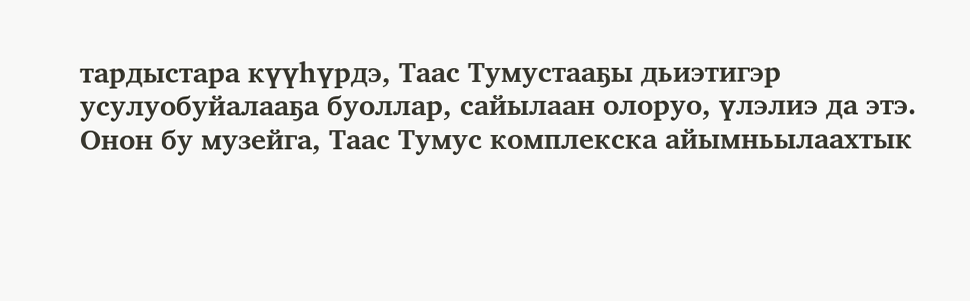тардыстара күүһүрдэ, Таас Тумустааҕы дьиэтигэр усулуобуйалааҕа буоллар, сайылаан олоруо, үлэлиэ да этэ. Онон бу музейга, Таас Тумус комплекска айымньылаахтык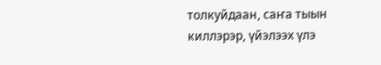толкуйдаан, саҥа тыын киллэрэр, үйэлээх үлэ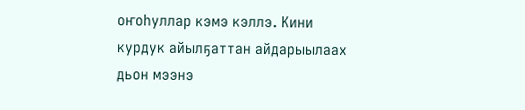оҥоһуллар кэмэ кэллэ. Кини курдук айылҕаттан айдарыылаах дьон мээнэ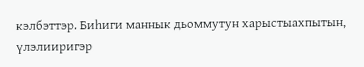кэлбэттэр. Биһиги маннык дьоммутун харыстыахпытын, үлэлииригэр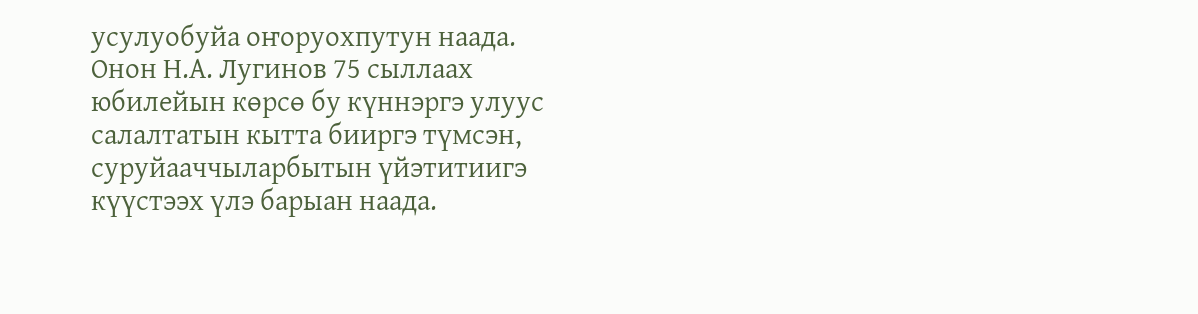усулуобуйа оҥоруохпутун наада. Онон Н.А. Лугинов 75 сыллаах юбилейын көрсө бу күннэргэ улуус салалтатын кытта бииргэ түмсэн, суруйааччыларбытын үйэтитиигэ күүстээх үлэ барыан наада.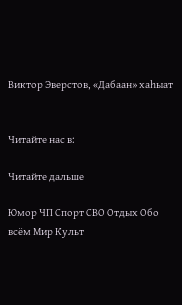Виктор Эверстов, «Дабаан» хаһыат


Читайте нас в:

Читайте дальше

Юмор ЧП Спорт СВО Отдых Обо всём Мир Культ